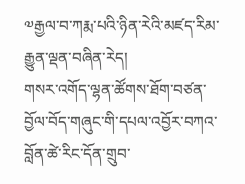༧རྒྱལ་བ་ཀརྨ་པའི་ཉིན་རེའི་མཛད་རིམ་རྒྱུན་ལྡན་བཞིན་རེད།
གསར་འགོད་ལྷན་ཚོགས་ཐོག་བཙན་བྱོལ་བོད་གཞུང་གི་དཔལ་འབྱོར་བཀའ་བློན་ཚེ་རིང་དོན་གྲུབ་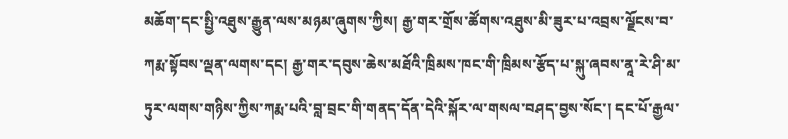མཆོག་དང་སྤྱི་འཐུས་རྒྱུན་ལས་མཉམ་ཞུགས་ཀྱིས། རྒྱ་གར་གྲོས་ཚོགས་འཐུས་མི་ཟུར་པ་འབྲས་ལྗོངས་བ་ཀརྨ་སྟོབས་ལྡན་ལགས་དང། རྒྱ་གར་དབུས་ཆེས་མཐོའི་ཁྲིམས་ཁང་གི་ཁྲིམས་རྩོད་པ་སྐུ་ཞབས་ནཱ་རེ་ཤི་མ་ཏུར་ལགས་གཉིས་ཀྱིས་ཀརྨ་པའི་བླ་བྲང་གི་གནད་དོན་དེའི་སྐོར་ལ་གསལ་བཤད་བྱས་སོང་། དང་པོ་རྒྱལ་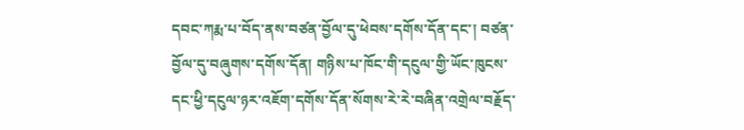དབང་ཀརྨ་པ་བོད་ནས་བཙན་བྱོལ་དུ་ཕེབས་དགོས་དོན་དང་། བཙན་བྱོལ་དུ་བཞུགས་དགོས་དོན། གཉིས་པ་ཁོང་གི་དངུལ་གྱི་ཡོང་ཁུངས་དང་ཕྱི་དངུལ་ཉར་འཇོག་དགོས་དོན་སོགས་རེ་རེ་བཞིན་འགྲེལ་བརྗོད་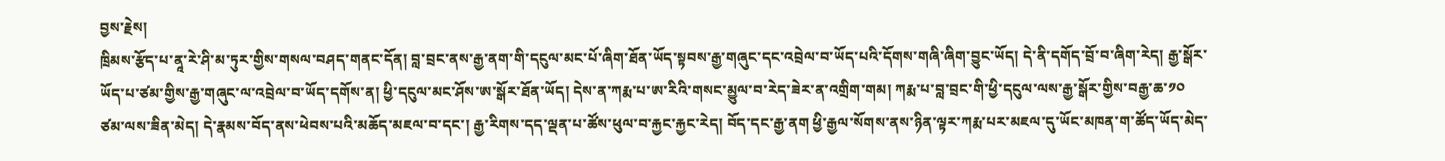བྱས་རྗེས།
ཁྲིམས་རྩོད་པ་ནཱ་རེ་ཤི་མ་ཏུར་གྱིས་གསལ་བཤད་གནང་དོན། བླ་བྲང་ནས་རྒྱ་ནག་གི་དངུལ་མང་པོ་ཞིག་ཐོན་ཡོད་སྟབས་རྒྱ་གཞུང་དང་འབྲེལ་བ་ཡོད་པའི་དོགས་གཞི་ཞིག་བྱུང་ཡོད། དེ་ནི་དགོད་བྲོ་བ་ཞིག་རེད། རྒྱ་སྒོར་ཡོད་པ་ཙམ་གྱིས་རྒྱ་གཞུང་ལ་འབྲེལ་བ་ཡོད་དགོས་ན། ཕྱི་དངུལ་མང་ཤོས་ཨ་སྒོར་ཐོན་ཡོད། དེས་ན་ཀརྨ་པ་ཨ་རིའི་གསང་མྱུལ་བ་རེད་ཟེར་ན་འགྲིག་གམ། ཀརྨ་པ་བླ་བྲང་གི་ཕྱི་དངུལ་ལས་རྒྱ་སྒོར་གྱིས་བརྒྱ་ཆ་༡༠ ཙམ་ལས་ཟིན་མེད། དེ་རྣམས་བོད་ནས་ཕེབས་པའི་མཆོད་མཇལ་བ་དང་། རྒྱ་རིགས་དད་ལྡན་པ་ཚོས་ཕུལ་བ་རྐྱང་རྐྱང་རེད། བོད་དང་རྒྱ་ནག ཕྱི་རྒྱལ་སོགས་ནས་ཉིན་ལྟར་ཀརྨ་པར་མཇལ་དུ་ཡོང་མཁན་ག་ཚོད་ཡོད་མེད་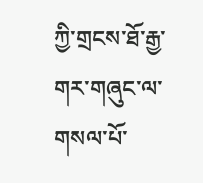ཀྱི་གྲངས་ཐོ་རྒྱ་གར་གཞུང་ལ་གསལ་པོ་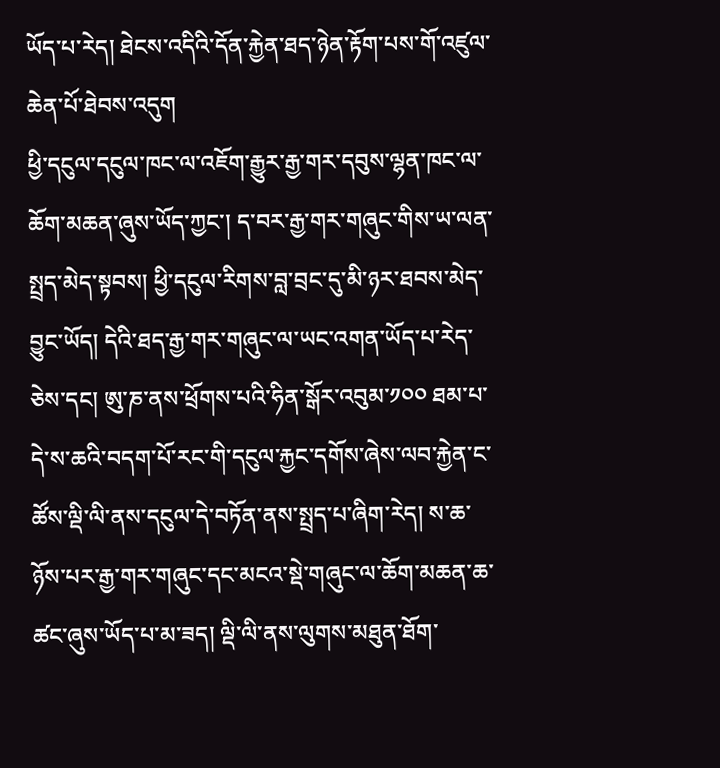ཡོད་པ་རེད། ཐེངས་འདིའི་དོན་རྐྱེན་ཐད་ཉེན་རྟོག་པས་གོ་འཛུལ་ཆེན་པོ་ཐེབས་འདུག
ཕྱི་དངུལ་དངུལ་ཁང་ལ་འཇོག་རྒྱུར་རྒྱ་གར་དབུས་ལྷན་ཁང་ལ་ཆོག་མཆན་ཞུས་ཡོད་ཀྱང་། ད་བར་རྒྱ་གར་གཞུང་གིས་ཡ་ལན་སྤྲད་མེད་སྟབས། ཕྱི་དངུལ་རིགས་བླ་བྲང་དུ་མི་ཉར་ཐབས་མེད་བྱུང་ཡོད། དེའི་ཐད་རྒྱ་གར་གཞུང་ལ་ཡང་འགན་ཡོད་པ་རེད་ཅེས་དང། ཨུ་ཎ་ནས་ཕྲོགས་པའི་ཧིན་སྒོར་འབུམ་༡༠༠ ཐམ་པ་དེ་ས་ཆའི་བདག་པོ་རང་གི་དངུལ་རྐྱང་དགོས་ཞེས་ལབ་རྐྱེན་ང་ཚོས་ལྡི་ལི་ནས་དངུལ་དེ་བཏོན་ནས་སྤྲད་པ་ཞིག་རེད། ས་ཆ་ཉོས་པར་རྒྱ་གར་གཞུང་དང་མངའ་སྡེ་གཞུང་ལ་ཆོག་མཆན་ཆ་ཚང་ཞུས་ཡོད་པ་མ་ཟད། ལྡི་ལི་ནས་ལུགས་མཐུན་ཐོག་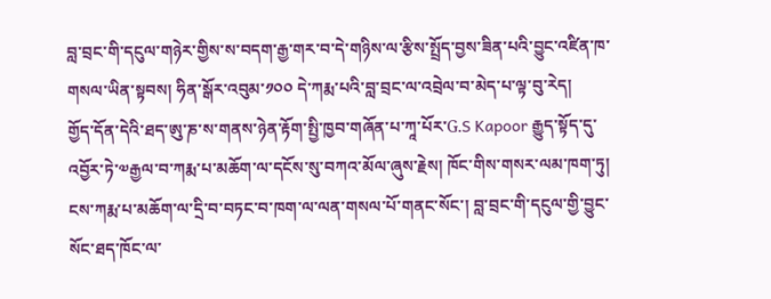བླ་བྲང་གི་དངུལ་གཉེར་གྱིས་ས་བདག་རྒྱ་གར་བ་དེ་གཉིས་ལ་རྩིས་སྤྲོད་བྱས་ཟིན་པའི་བྱུང་འཛིན་ཁ་གསལ་ཡིན་སྟབས། ཧིན་སྒོར་འབུམ་༡༠༠ དེ་ཀརྨ་པའི་བླ་བྲང་ལ་འབྲེལ་བ་མེད་པ་ལྟ་བུ་རེད།
གྱོད་དོན་དེའི་ཐད་ཨུ་ཎ་ས་གནས་ཉེན་རྟོག་སྤྱི་ཁྱབ་གཞོན་པ་ཀཱ་པོར་G.S Kapoor རྒྱུད་སྟོད་དུ་འབྱོར་ཏེ་༧རྒྱལ་བ་ཀརྨ་པ་མཆོག་ལ་དངོས་སུ་བཀའ་མོལ་ཞུས་རྗེས། ཁོང་གིས་གསར་ལམ་ཁག་ཏུ། ངས་ཀརྨ་པ་མཆོག་ལ་དྲི་བ་བཏང་བ་ཁག་ལ་ལན་གསལ་པོ་གནང་སོང་། བླ་བྲང་གི་དངུལ་གྱི་བྱུང་སོང་ཐད་ཁོང་ལ་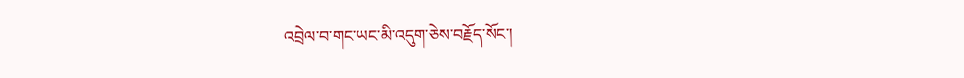འབྲེལ་བ་གང་ཡང་མི་འདུག་ཅེས་བརྗོད་སོང་།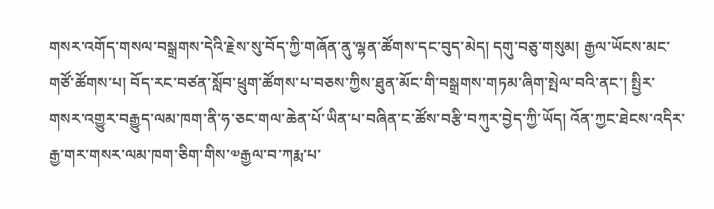གསར་འགོད་གསལ་བསྒྲགས་དེའི་རྗེས་སུ་བོད་ཀྱི་གཞོན་ནུ་ལྷན་ཚོགས་དང་བུད་མེད། དགུ་བཅུ་གསུམ། རྒྱལ་ཡོངས་མང་གཙོ་ཚོགས་པ། བོད་རང་བཙན་སློབ་ཕྲུག་ཚོགས་པ་བཅས་ཀྱིས་ཐུན་མོང་གི་བསྒྲགས་གཏམ་ཞིག་སྤེལ་བའི་ནང་། སྤྱིར་གསར་འགྱུར་བརྒྱུད་ལམ་ཁག་ནི་ཧ་ཅང་གལ་ཆེན་པོ་ཡིན་པ་བཞིན་ང་ཚོས་བརྩི་བཀུར་བྱེད་ཀྱི་ཡོད། འོན་ཀྱང་ཐེངས་འདིར་རྒྱ་གར་གསར་ལམ་ཁག་ཅིག་གིས་༧རྒྱལ་བ་ཀརྨ་པ་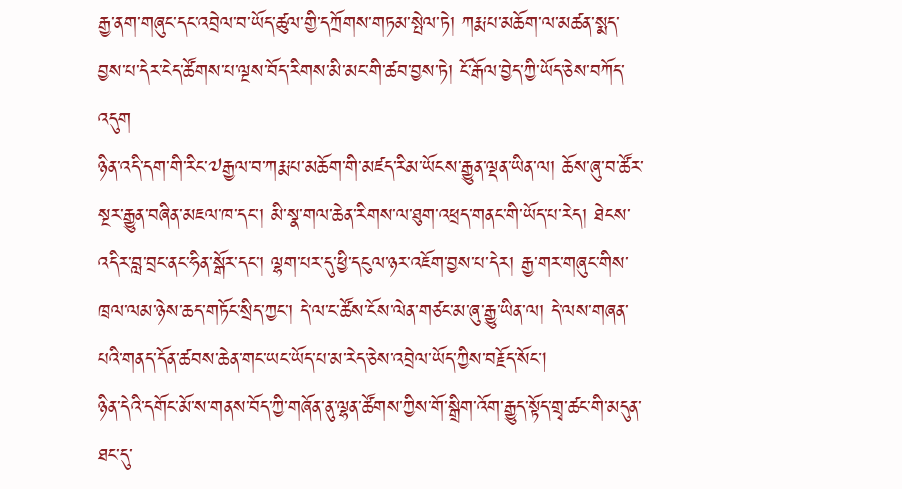རྒྱ་ནག་གཞུང་དང་འབྲེལ་བ་ཡོད་ཚུལ་གྱི་དཀྲོགས་གཏམ་སྤེལ་ཏེ། ཀརྨ་པ་མཆོག་ལ་མཚན་སྨད་བྱས་པ་དེར་ངེད་ཚོགས་པ་ལྔས་བོད་རིགས་མི་མང་གི་ཚབ་བྱས་ཏེ། ངོ་རྒོལ་བྱེད་ཀྱི་ཡོད་ཅེས་བཀོད་འདུག
ཉིན་འདི་དག་གི་རིང་༧རྒྱལ་བ་ཀརྨ་པ་མཆོག་གི་མཛད་རིམ་ཡོངས་རྒྱུན་ལྡན་ཡིན་ལ། ཆོས་ཞུ་བ་ཚོར་སྔར་རྒྱུན་བཞིན་མཇལ་ཁ་དང་། མི་སྣ་གལ་ཆེན་རིགས་ལ་ཐུག་འཕྲད་གནང་གི་ཡོད་པ་རེད། ཐེངས་འདིར་བླ་བྲང་ནང་ཧིན་སྒོར་དང་། ལྷག་པར་དུ་ཕྱི་དངུལ་ཉར་འཇོག་བྱས་པ་དེར། རྒྱ་གར་གཞུང་གིས་ཁྲལ་ལམ་ཉེས་ཆད་གཏོང་སྲིད་ཀྱང་། དེ་ལ་ང་ཚོས་ངོས་ལེན་གཙང་མ་ཞུ་རྒྱུ་ཡིན་ལ། དེ་ལས་གཞན་པའི་གནད་དོན་ཚབས་ཆེན་གང་ཡང་ཡོད་པ་མ་རེད་ཅེས་འབྲེལ་ཡོད་ཀྱིས་བརྗོད་སོང།
ཉིན་དེའི་དགོང་མོ་ས་གནས་བོད་ཀྱི་གཞོན་ནུ་ལྷན་ཚོགས་ཀྱིས་གོ་སྒྲིག་འོག་རྒྱུད་སྟོད་གྲྭ་ཚང་གི་མདུན་ཐང་དུ་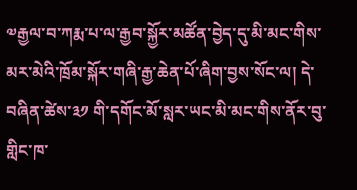༧རྒྱལ་བ་ཀརྨ་པ་ལ་རྒྱབ་སྐྱོར་མཚོན་བྱེད་དུ་མི་མང་གིས་མར་མེའི་ཁྲོམ་སྐོར་གཞི་རྒྱ་ཆེན་པོ་ཞིག་བྱས་སོང་ལ། དེ་བཞིན་ཚེས་༣༡ གི་དགོང་མོ་སླར་ཡང་མི་མང་གིས་ནོར་བུ་གླིང་ཁ་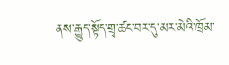ནས་རྒྱུད་སྟོད་གྲྭ་ཚང་བར་དུ་མར་མེའི་ཁྲོམ་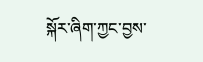སྐོར་ཞིག་ཀྱང་བྱས་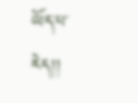ཡོད་པ་རེད།།